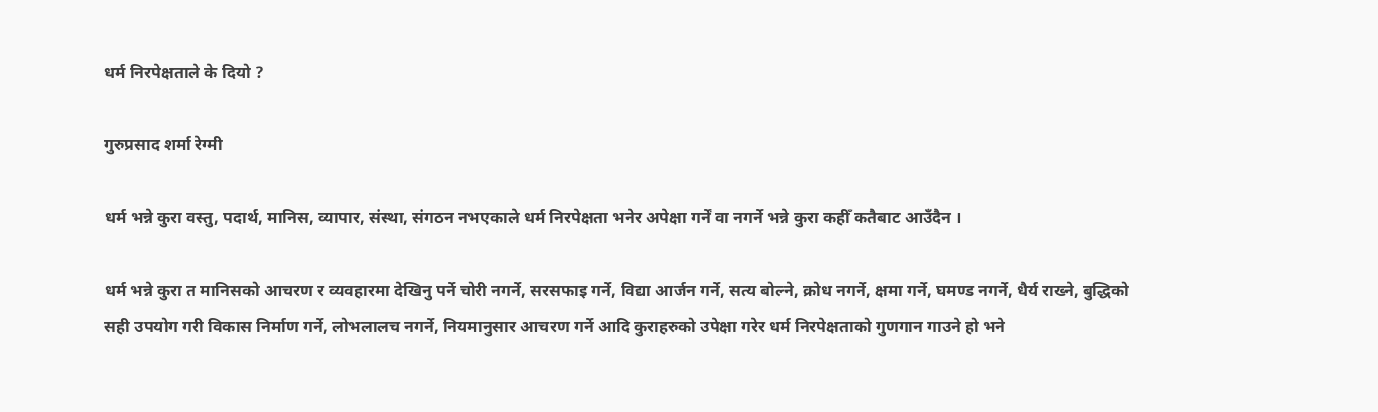धर्म निरपेक्षताले के दियो ?

गुरुप्रसाद शर्मा रेग्मी

धर्म भन्ने कुरा वस्तु, पदार्थ, मानिस, व्यापार, संस्था, संगठन नभएकाले धर्म निरपेक्षता भनेर अपेक्षा गर्नें वा नगर्ने भन्ने कुरा कहीँ कतैबाट आउँदैन ।

धर्म भन्ने कुरा त मानिसको आचरण र व्यवहारमा देखिनु पर्ने चोरी नगर्ने, सरसफाइ गर्ने, विद्या आर्जन गर्ने, सत्य बोल्ने, क्रोध नगर्ने, क्षमा गर्ने, घमण्ड नगर्ने, धैर्य राख्ने, बुद्धिको सही उपयोग गरी विकास निर्माण गर्ने, लोभलालच नगर्ने, नियमानुसार आचरण गर्ने आदि कुराहरुको उपेक्षा गरेर धर्म निरपेक्षताको गुणगान गाउने हो भने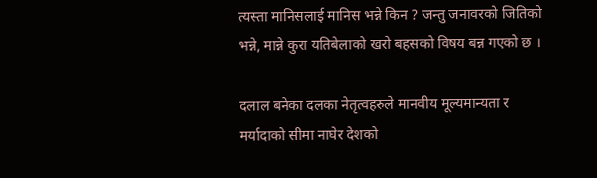त्यस्ता मानिसलाई मानिस भन्ने किन ? जन्तु जनावरको जितिको भन्ने, मान्ने कुरा यतिबेलाको खरो बहसको विषय बन्न गएको छ ।

दलाल बनेका दलका नेतृत्वहरुले मानवीय मूल्यमान्यता र मर्यादाको सीमा नाघेर देशको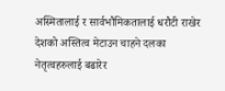अस्मितालाई र सार्वभौमिकतालाई धरौटी राखेर देशको अस्तित्व मेटाउन चाहने दलका नेतृत्वहरुलाई बढारेर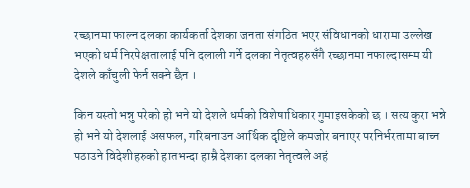रच्छानमा फाल्न दलका कार्यकर्ता देशका जनता संगठित भएर संविधानको धारामा उल्लेख भएको धर्म निरपेक्षतालाई पनि दलाली गर्ने दलका नेतृत्वहरुसँगै रच्छानमा नफाल्दासम्म यी देशले काँचुली फेर्न सक्ने छैन ।

किन यस्तो भन्नु परेको हो भने यो देशले धर्मको विशेषाधिकार गुमाइसकेको छ । सत्य कुरा भन्ने हो भने यो देशलाई असफल, गरिबनाउन आर्थिक दृष्टिले कमजोर बनाएर परनिर्भरतामा बाच्न पठाउने विदेशीहरुको हातभन्दा हाम्रै देशका दलका नेतृत्वले अहं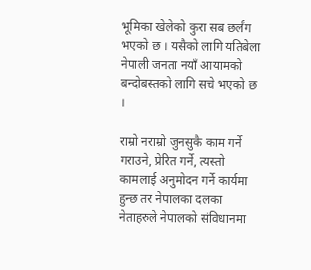भूमिका खेलेको कुरा सब छर्लंग भएको छ । यसैको लागि यतिबेला नेपाली जनता नयाँ आयामको बन्दोबस्तको लागि सचे भएको छ ।

राम्रो नराम्रो जुनसुकै काम गर्ने गराउने, प्रेरित गर्ने, त्यस्तो कामलाई अनुमोदन गर्ने कार्यमा हुन्छ तर नेपालका दलका नेताहरुले नेपालको संविधानमा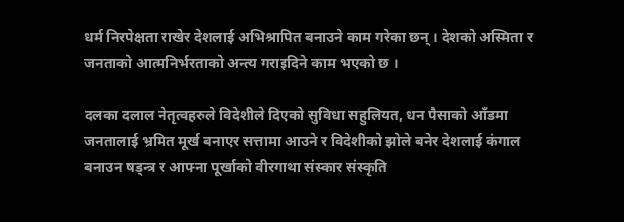धर्म निरपेक्षता राखेर देशलाई अभिश्रापित बनाउने काम गरेका छन् । देशको अस्मिता र जनताको आत्मनिर्भरताको अन्त्य गराइदिने काम भएको छ ।

दलका दलाल नेतृत्वहरुले विदेशीले दिएको सुविधा सहुलियत, धन पैसाको आँडमा जनतालाई भ्रमित मूर्ख बनाएर सत्तामा आउने र विदेशीको झोले बनेर देशलाई कंगाल बनाउन षड्न्त्र र आफ्ना पूर्खाको वीरगाथा संस्कार संस्कृति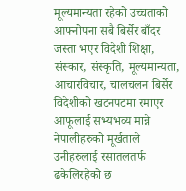मूल्यमान्यता रहेको उच्चताको आफ्नोपना सबै बिर्सेर बाँदर जस्ता भएर विदेशी शिक्षा, संस्कार, संस्कृति, मूल्यमान्यता, आचारविचार, चालचलन बिर्सेर विदेशीको खटनपटमा रमाएर आफूलाई सभ्यभव्य मान्ने नेपालीहरुको मूर्खताले उनीहरुलाई रसातलतर्फ ढकेलिरहेको छ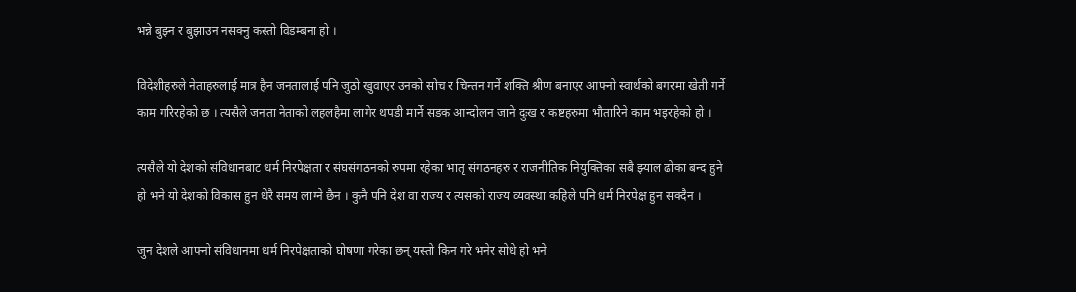भन्ने बुझ्न र बुझाउन नसक्नु कस्तो विडम्बना हो ।

विदेशीहरुले नेताहरुलाई मात्र हैन जनतालाई पनि जुठो खुवाएर उनको सोच र चिन्तन गर्ने शक्ति श्रीण बनाएर आफ्नो स्वार्थको बगरमा खेती गर्ने काम गरिरहेको छ । त्यसैले जनता नेताको लहलहैमा लागेर थपडी मार्ने सडक आन्दोलन जाने दुःख र कष्टहरुमा भौतारिने काम भइरहेको हो ।

त्यसैले यो देशको संविधानबाट धर्म निरपेक्षता र संघसंगठनको रुपमा रहेका भातृ संगठनहरु र राजनीतिक नियुक्तिका सबै झ्याल ढोका बन्द हुने हो भने यो देशको विकास हुन धेरै समय लाग्ने छैन । कुनै पनि देश वा राज्य र त्यसको राज्य व्यवस्था कहिले पनि धर्म निरपेक्ष हुन सक्दैन ।

जुन देशले आफ्नो संविधानमा धर्म निरपेक्षताको घोषणा गरेका छन् यस्तो किन गरे भनेर सोधे हो भने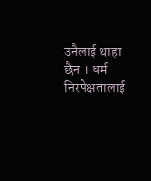उनैलाई थाहा छैन । धर्म निरपेक्षतालाई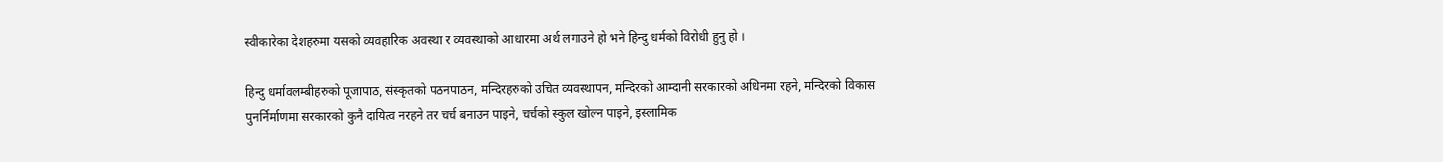स्वीकारेका देशहरुमा यसको व्यवहारिक अवस्था र व्यवस्थाको आधारमा अर्थ लगाउने हो भने हिन्दु धर्मको विरोधी हुनु हो ।

हिन्दु धर्मावलम्बीहरुको पूजापाठ, संस्कृतको पठनपाठन, मन्दिरहरुको उचित व्यवस्थापन, मन्दिरको आम्दानी सरकारको अधिनमा रहने, मन्दिरको विकास पुनर्निर्माणमा सरकारको कुनै दायित्व नरहने तर चर्च बनाउन पाइने, चर्चको स्कुल खोल्न पाइने, इस्लामिक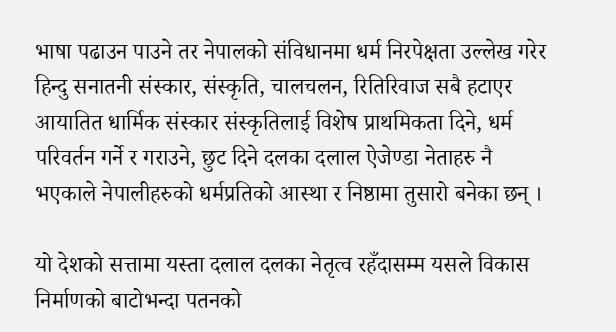भाषा पढाउन पाउने तर नेपालको संविधानमा धर्म निरपेक्षता उल्लेख गरेर हिन्दु सनातनी संस्कार, संस्कृति, चालचलन, रितिरिवाज सबै हटाएर आयातित धार्मिक संस्कार संस्कृतिलाई विशेष प्राथमिकता दिने, धर्म परिवर्तन गर्ने र गराउने, छुट दिने दलका दलाल ऐजेण्डा नेताहरु नै भएकाले नेपालीहरुको धर्मप्रतिको आस्था र निष्ठामा तुसारो बनेका छन् ।

यो देशको सत्तामा यस्ता दलाल दलका नेतृत्व रहँदासम्म यसले विकास निर्माणको बाटोभन्दा पतनको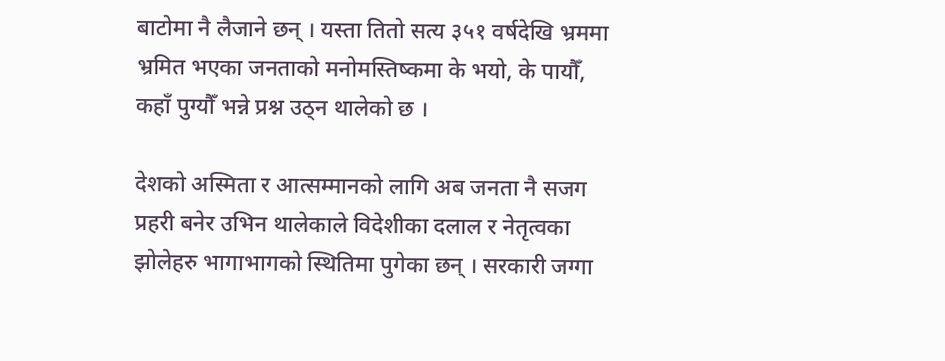बाटोमा नै लैजाने छन् । यस्ता तितो सत्य ३५१ वर्षदेखि भ्रममा भ्रमित भएका जनताको मनोमस्तिष्कमा के भयो, के पायौँ, कहाँ पुग्यौँ भन्ने प्रश्न उठ्न थालेको छ ।

देशको अस्मिता र आत्सम्मानको लागि अब जनता नै सजग प्रहरी बनेर उभिन थालेकाले विदेशीका दलाल र नेतृत्वका झोलेहरु भागाभागको स्थितिमा पुगेका छन् । सरकारी जग्गा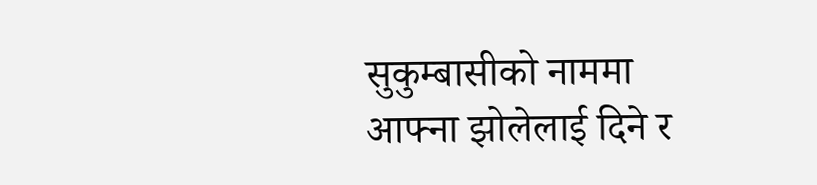सुकुम्बासीको नाममा आफ्ना झोलेलाई दिने र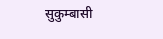सुकुम्बासी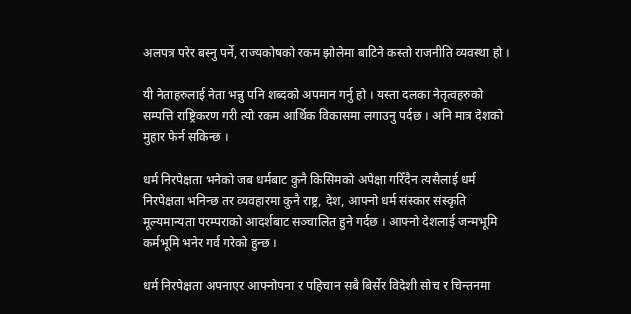अलपत्र परेर बस्नु पर्ने, राज्यकोषको रकम झोलेमा बाटिने कस्तो राजनीति व्यवस्था हो ।

यी नेताहरुलाई नेता भन्नु पनि शब्दको अपमान गर्नु हो । यस्ता दलका नेतृत्वहरुको सम्पत्ति राष्ट्रिकरण गरी त्यो रकम आर्थिक विकासमा लगाउनु पर्दछ । अनि मात्र देशको मुहार फेर्न सकिन्छ ।

धर्म निरपेक्षता भनेको जब धर्मबाट कुनै किसिमको अपेक्षा गरिँदैन त्यसैलाई धर्म निरपेक्षता भनिन्छ तर व्यवहारमा कुनै राष्ट्र, देश, आफ्नो धर्म संस्कार संस्कृति मूल्यमान्यता परम्पराको आदर्शबाट सञ्चालित हुने गर्दछ । आफ्नो देशलाई जन्मभूमि कर्मभूमि भनेर गर्व गरेको हुन्छ ।

धर्म निरपेक्षता अपनाएर आफ्नोपना र पहिचान सबै बिर्सेर विदेशी सोच र चिन्तनमा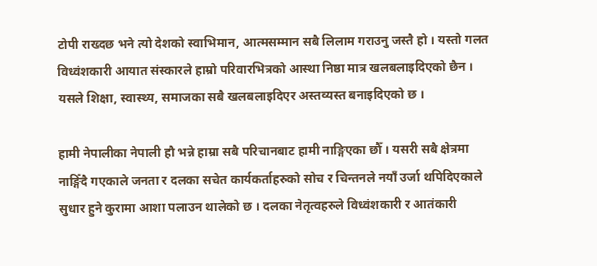टोपी राख्दछ भने त्यो देशको स्वाभिमान, आत्मसम्मान सबै लिलाम गराउनु जस्तै हो । यस्तो गलत विध्वंशकारी आयात संस्कारले हाम्रो परिवारभित्रको आस्था निष्ठा मात्र खलबलाइदिएको छैन । यसले शिक्षा, स्वास्थ्य, समाजका सबै खलबलाइदिएर अस्तव्यस्त बनाइदिएको छ ।

हामी नेपालीका नेपाली हौ भन्ने हाम्रा सबै परिचानबाट हामी नाङ्गिएका छौँ । यसरी सबै क्षेत्रमा नाङ्गिँदै गएकाले जनता र दलका सचेत कार्यकर्ताहरुको सोच र चिन्तनले नयाँ उर्जा थपिदिएकाले सुधार हुने कुरामा आशा पलाउन थालेको छ । दलका नेतृत्वहरुले विध्वंशकारी र आतंकारी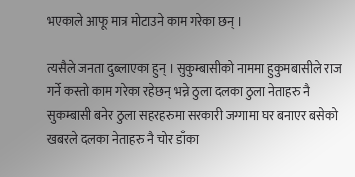भएकाले आफू मात्र मोटाउने काम गरेका छन् ।

त्यसैले जनता दुब्लाएका हुन् । सुकुम्बासीको नाममा हुकुमबासीले राज गर्ने कस्तो काम गरेका रहेछन् भन्ने ठुला दलका ठुला नेताहरु नै सुकम्बासी बनेर ठुला सहरहरुमा सरकारी जग्गामा घर बनाएर बसेको खबरले दलका नेताहरु नै चोर डाँका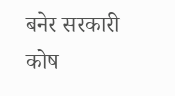बनेर सरकारी कोष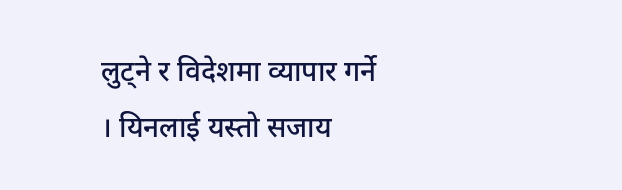लुट्ने र विदेशमा व्यापार गर्ने । यिनलाई यस्तो सजाय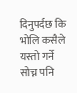दिनुपर्दछ कि भोलि कसैले यस्तो गर्ने सोच्न पनि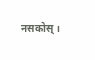नसकोस् ।